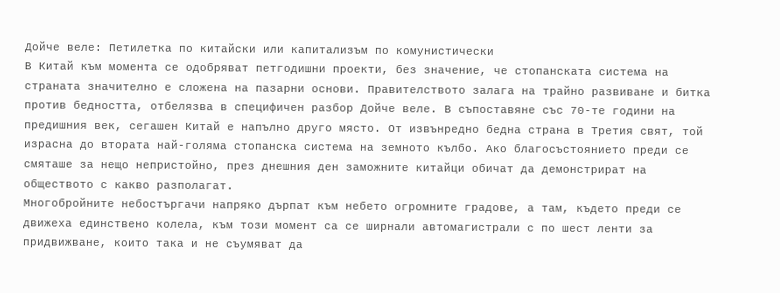Дойче веле: Петилетка по китайски или капитализъм по комунистически
В Китай към момента се одобряват петгодишни проекти, без значение, че стопанската система на страната значително е сложена на пазарни основи. Правителството залага на трайно развиване и битка против бедността, отбелязва в специфичен разбор Дойче веле. В съпоставяне със 70-те години на предишния век, сегашен Китай е напълно друго място. От извънредно бедна страна в Третия свят, той израсна до втората най-голяма стопанска система на земното кълбо. Ако благосъстоянието преди се смяташе за нещо непристойно, през днешния ден заможните китайци обичат да демонстрират на обществото с какво разполагат.
Многобройните небостъргачи напряко дърпат към небето огромните градове, а там, където преди се движеха единствено колела, към този момент са се ширнали автомагистрали с по шест ленти за придвижване, които така и не съумяват да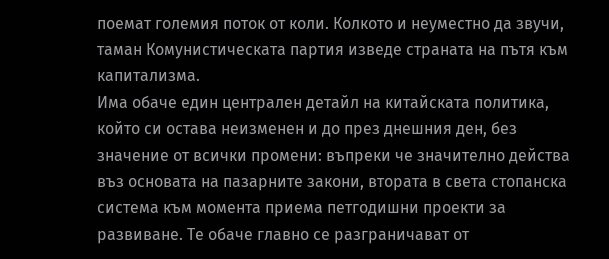поемат големия поток от коли. Колкото и неуместно да звучи, таман Комунистическата партия изведе страната на пътя към капитализма.
Има обаче един централен детайл на китайската политика, който си остава неизменен и до през днешния ден, без значение от всички промени: въпреки че значително действа въз основата на пазарните закони, втората в света стопанска система към момента приема петгодишни проекти за развиване. Те обаче главно се разграничават от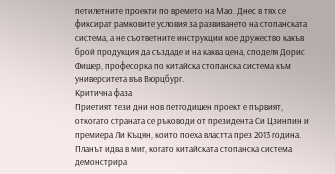петилетните проекти по времето на Мао. Днес в тях се фиксират рамковите условия за развиването на стопанската система, а не съответните инструкции кое дружество какъв брой продукция да създаде и на каква цена, споделя Дорис Фишер, професорка по китайска стопанска система към университета във Вюрцбург.
Критична фаза
Приетият тези дни нов петгодишен проект е първият, откогато страната се ръководи от президента Си Цзинпин и премиера Ли Къцян, които поеха властта през 2013 година. Планът идва в миг, когато китайската стопанска система демонстрира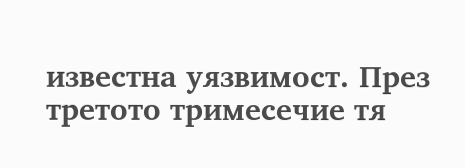известна уязвимост. През третото тримесечие тя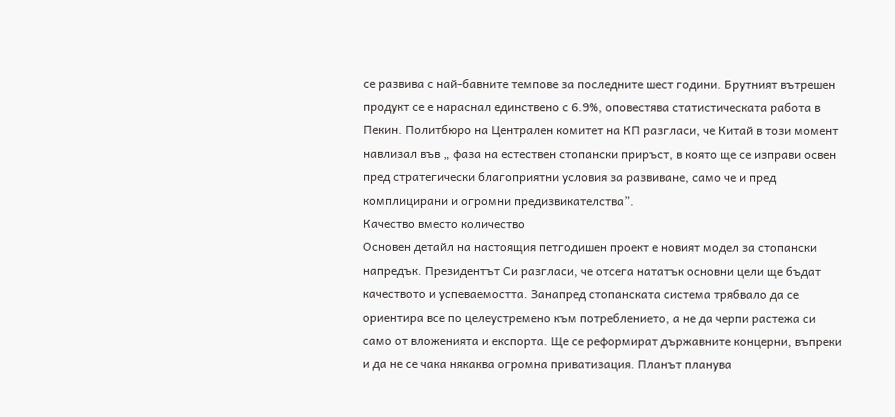се развива с най-бавните темпове за последните шест години. Брутният вътрешен продукт се е нараснал единствено с 6.9%, оповестява статистическата работа в Пекин. Политбюро на Централен комитет на КП разгласи, че Китай в този момент навлизал във „ фаза на естествен стопански приръст, в която ще се изправи освен пред стратегически благоприятни условия за развиване, само че и пред комплицирани и огромни предизвикателства”.
Качество вместо количество
Основен детайл на настоящия петгодишен проект е новият модел за стопански напредък. Президентът Си разгласи, че отсега нататък основни цели ще бъдат качеството и успеваемостта. Занапред стопанската система трябвало да се ориентира все по целеустремено към потреблението, а не да черпи растежа си само от вложенията и експорта. Ще се реформират държавните концерни, въпреки и да не се чака някаква огромна приватизация. Планът планува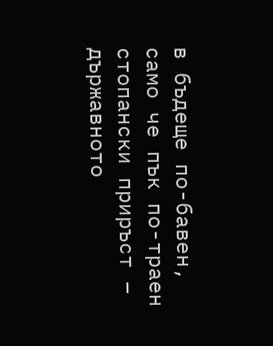в бъдеще по-бавен, само че пък по-траен стопански приръст – държавното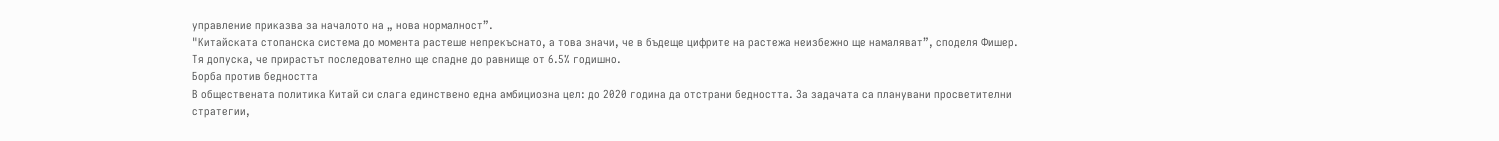управление приказва за началото на „ нова нормалност”.
"Китайската стопанска система до момента растеше непрекъснато, а това значи, че в бъдеще цифрите на растежа неизбежно ще намаляват”, споделя Фишер. Тя допуска, че прирастът последователно ще спадне до равнище от 6.5% годишно.
Борба против бедността
В обществената политика Китай си слага единствено една амбициозна цел: до 2020 година да отстрани бедността. За задачата са планувани просветителни стратегии,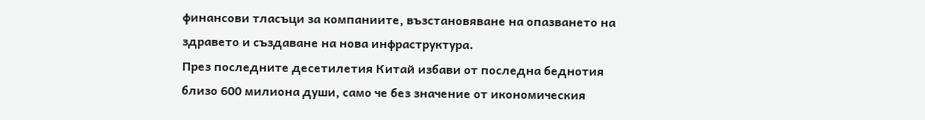финансови тласъци за компаниите, възстановяване на опазването на здравето и създаване на нова инфраструктура.
През последните десетилетия Китай избави от последна беднотия близо 600 милиона души, само че без значение от икономическия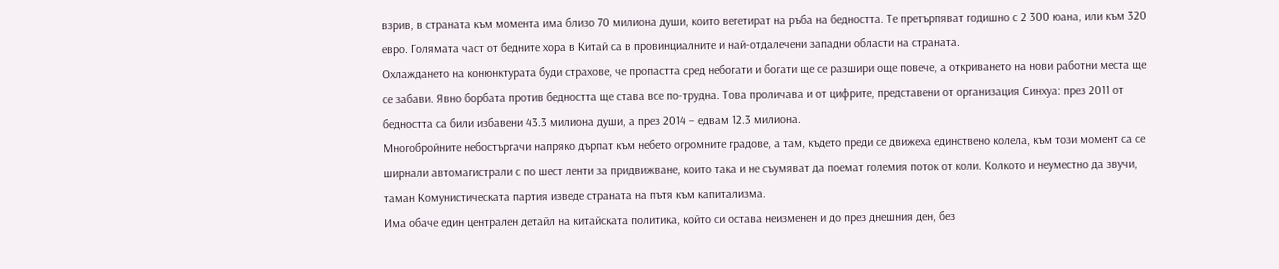взрив, в страната към момента има близо 70 милиона души, които вегетират на ръба на бедността. Те претърпяват годишно с 2 300 юана, или към 320 евро. Голямата част от бедните хора в Китай са в провинциалните и най-отдалечени западни области на страната.
Охлаждането на конюнктурата буди страхове, че пропастта сред небогати и богати ще се разшири още повече, а откриването на нови работни места ще се забави. Явно борбата против бедността ще става все по-трудна. Това проличава и от цифрите, представени от организация Синхуа: през 2011 от бедността са били избавени 43.3 милиона души, а през 2014 – едвам 12.3 милиона.
Многобройните небостъргачи напряко дърпат към небето огромните градове, а там, където преди се движеха единствено колела, към този момент са се ширнали автомагистрали с по шест ленти за придвижване, които така и не съумяват да поемат големия поток от коли. Колкото и неуместно да звучи, таман Комунистическата партия изведе страната на пътя към капитализма.
Има обаче един централен детайл на китайската политика, който си остава неизменен и до през днешния ден, без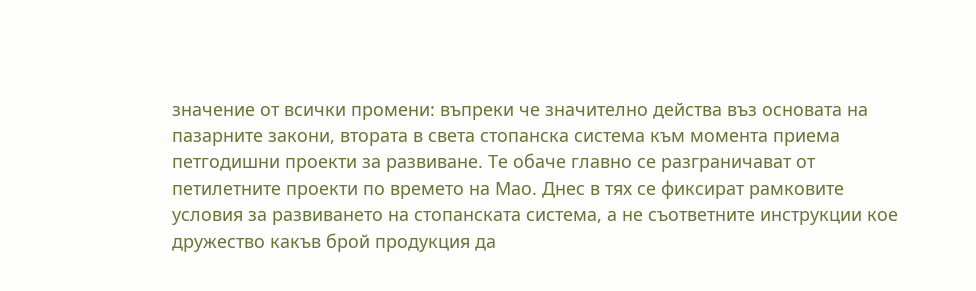значение от всички промени: въпреки че значително действа въз основата на пазарните закони, втората в света стопанска система към момента приема петгодишни проекти за развиване. Те обаче главно се разграничават от петилетните проекти по времето на Мао. Днес в тях се фиксират рамковите условия за развиването на стопанската система, а не съответните инструкции кое дружество какъв брой продукция да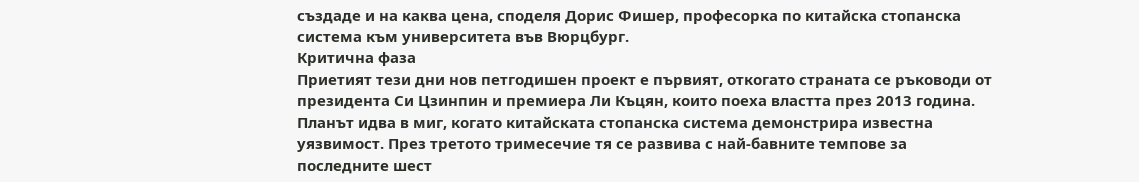създаде и на каква цена, споделя Дорис Фишер, професорка по китайска стопанска система към университета във Вюрцбург.
Критична фаза
Приетият тези дни нов петгодишен проект е първият, откогато страната се ръководи от президента Си Цзинпин и премиера Ли Къцян, които поеха властта през 2013 година. Планът идва в миг, когато китайската стопанска система демонстрира известна уязвимост. През третото тримесечие тя се развива с най-бавните темпове за последните шест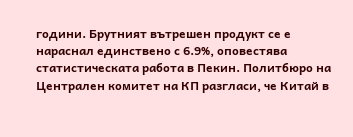години. Брутният вътрешен продукт се е нараснал единствено с 6.9%, оповестява статистическата работа в Пекин. Политбюро на Централен комитет на КП разгласи, че Китай в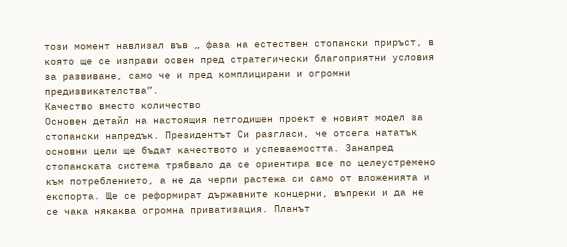този момент навлизал във „ фаза на естествен стопански приръст, в която ще се изправи освен пред стратегически благоприятни условия за развиване, само че и пред комплицирани и огромни предизвикателства”.
Качество вместо количество
Основен детайл на настоящия петгодишен проект е новият модел за стопански напредък. Президентът Си разгласи, че отсега нататък основни цели ще бъдат качеството и успеваемостта. Занапред стопанската система трябвало да се ориентира все по целеустремено към потреблението, а не да черпи растежа си само от вложенията и експорта. Ще се реформират държавните концерни, въпреки и да не се чака някаква огромна приватизация. Планът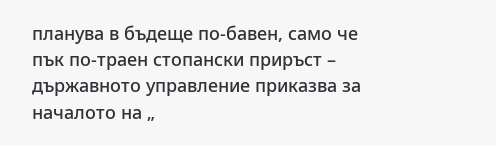планува в бъдеще по-бавен, само че пък по-траен стопански приръст – държавното управление приказва за началото на „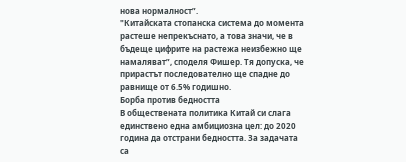нова нормалност”.
"Китайската стопанска система до момента растеше непрекъснато, а това значи, че в бъдеще цифрите на растежа неизбежно ще намаляват”, споделя Фишер. Тя допуска, че прирастът последователно ще спадне до равнище от 6.5% годишно.
Борба против бедността
В обществената политика Китай си слага единствено една амбициозна цел: до 2020 година да отстрани бедността. За задачата са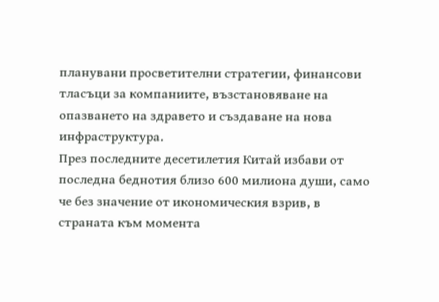планувани просветителни стратегии, финансови тласъци за компаниите, възстановяване на опазването на здравето и създаване на нова инфраструктура.
През последните десетилетия Китай избави от последна беднотия близо 600 милиона души, само че без значение от икономическия взрив, в страната към момента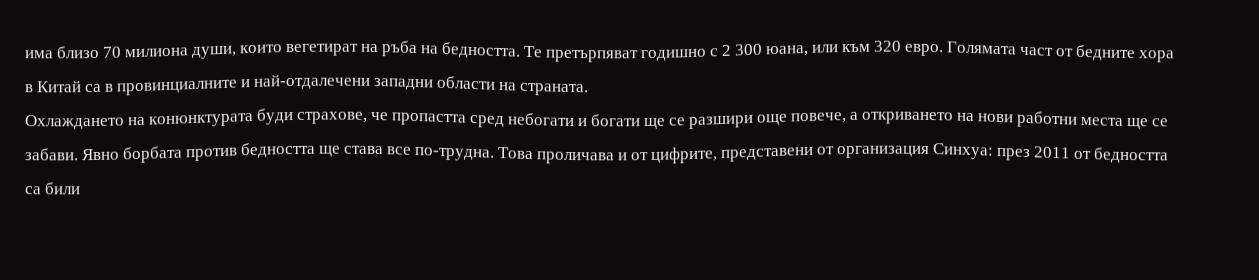има близо 70 милиона души, които вегетират на ръба на бедността. Те претърпяват годишно с 2 300 юана, или към 320 евро. Голямата част от бедните хора в Китай са в провинциалните и най-отдалечени западни области на страната.
Охлаждането на конюнктурата буди страхове, че пропастта сред небогати и богати ще се разшири още повече, а откриването на нови работни места ще се забави. Явно борбата против бедността ще става все по-трудна. Това проличава и от цифрите, представени от организация Синхуа: през 2011 от бедността са били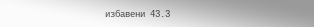избавени 43.3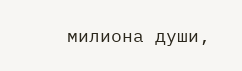милиона души,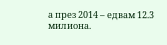а през 2014 – едвам 12.3 милиона.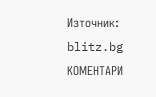Източник: blitz.bg
КОМЕНТАРИ